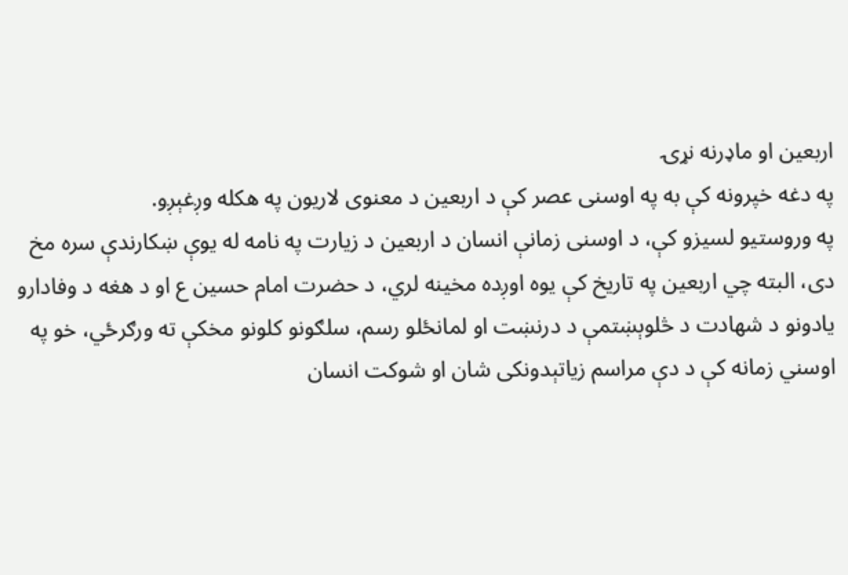اربعین او ماډرنه نړۍ
په دغه خپرونه کې به په اوسنی عصر کې د اربعین د معنوی لاریون په هکله وږغېږو.
په وروستیو لسیزو کې، د اوسنی زمانې انسان د اربعین د زیارت په نامه له یوې ښکارندې سره مخ دی، البته چي اربعین په تاریخ کې یوه اوږده مخینه لري، د حضرت امام حسین ع او د هغه د وفادارو یادونو د شهادت د څلوېښتمې د درنښت او لمانځلو رسم، سلګونو کلونو مخکې ته ورګرځي، خو په اوسني زمانه کې د دې مراسم زیاتېدونکی شان او شوکت انسان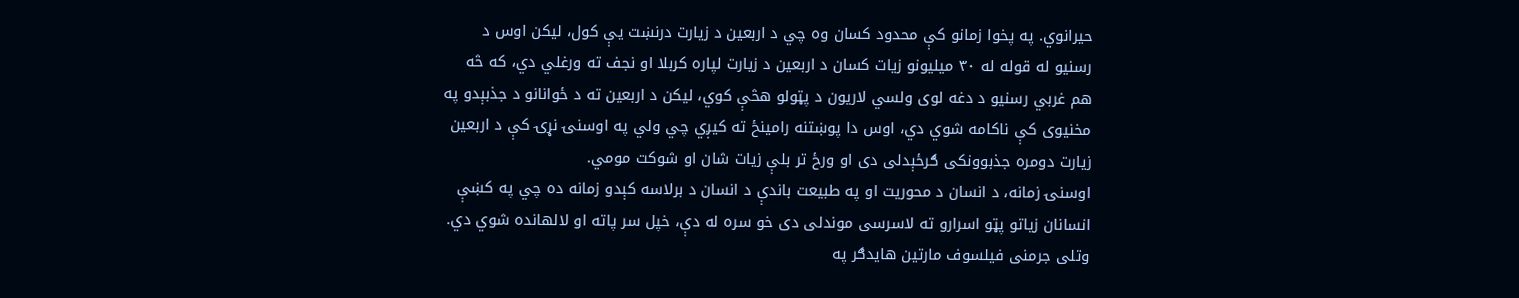حیرانوي. په پخوا زمانو کې محدود کسان وه چي د اربعین د زیارت درنښت یې کول، لیکن اوس د رسنیو له قوله له ۳۰ میلیونو زیات کسان د اربعین د زیارت لپاره کربلا او نجف ته ورغلي دي، که څه هم غربي رسنیو د دغه لوی ولسي لاریون د پټولو هڅې کوي، لیکن د اربعین ته د ځوانانو د جذبېدو په مخنیوی کې ناکامه شوي دي، اوس دا پوښتنه رامینځ ته کیږي چي ولي په اوسنۍ نړۍ کې د اربعین زیارت دومره جذبوونکی ګرځېدلی دی او ورځ تر بلې زیات شان او شوکت مومي.
اوسنۍ زمانه، د انسان د محوریت او په طبیعت باندې د انسان د برلاسه کېدو زمانه ده چي په کښې انسانان زیاتو پټو اسرارو ته لاسرسی موندلی دی خو سره له دې، خپل سر پاته او لالهانده شوي دي.
وتلی جرمنی فیلسوف مارتین هایدګر په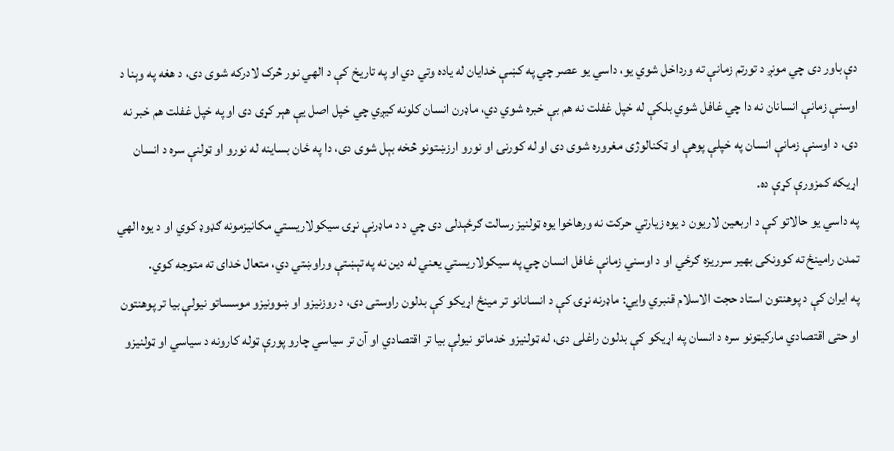دې باور دی چي مونږ د تورتم زمانې ته ورداخل شوي یو، داسي یو عصر چي په کښې خدایان له یاده وتي دي او په تاریخ کې د الهي نور څرک لادرکه شوی دی، د هغه په وېنا د اوسنې زمانې انسانان نه دا چي غافل شوي بلکې له خپل غفلت نه هم بې خبره شوي دي، ماډرن انسان کلونه کیږي چي خپل اصل یې هېر کړی دی او په خپل غفلت هم خبر نه دی، د اوسنې زمانې انسان په خپلې پوهې او ټکنالوژی مغروره شوی دی او له کورنۍ او نورو ارزښتونو څخه بېل شوی دی، دا په ځان بساینه له نورو او ټولنې سره د انسان اړیکه کمزورې کړې ده.
په داسي یو حالاتو کې د اربعین لاریون د یوه زیارتي حرکت نه ورهاخوا یوه ټولنیز رسالت ګرځېدلی دی چي د د ماډرنې نړۍ سیکولاریستي مکانیزمونه ګډوډ کوي او د یوه الهي تمدن رامینځ ته کوونکی بهیر سرریزه ګرځي او د اوسني زمانې غافل انسان چي په سیکولاریستي یعني له دین نه په تېښتې وراوښتي دي، متعال خدای ته متوجه کوي.
په ایران کې د پوهنتون استاد حجت الاسلام قنبري وایي: ماډرنه نړۍ کې د انسانانو تر مینځ اړیکو کې بدلون راوستی دی، د روزنیزو او ښوونیزو موسساتو نیولې بیا تر پوهنتون او حتی اقتصادي مارکیټونو سره د انسان په اړیکو کې بدلون راغلی دی، له ټولنیزو خدماتو نیولې بیا تر اقتصادي او آن تر سیاسي چارو پورې ټوله کارونه د سیاسي او ټولنیزو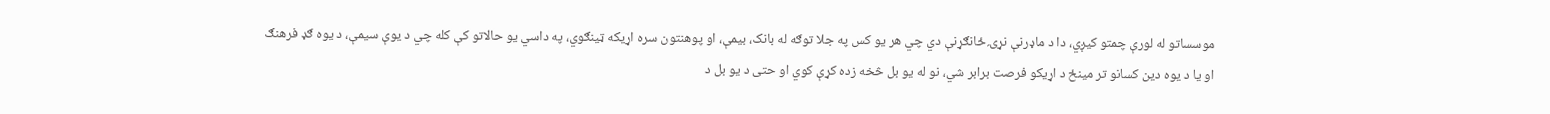موسساتو له لورې چمتو کیږي، دا د ماډرنې نړۍ ځانګړنې دي چي هر یو کس په جلا توګه له بانک، بیمې، او پوهنتون سره اړیکه ټینګوي، په داسي یو حالاتو کې کله چي د یوې سیمې، د یوه ګډ فرهنګ او یا د یوه دین کسانو تر مینځ د اړیکو فرصت برابر شي، نو له یو بل څخه زده کړې کوي او حتی د یو بل د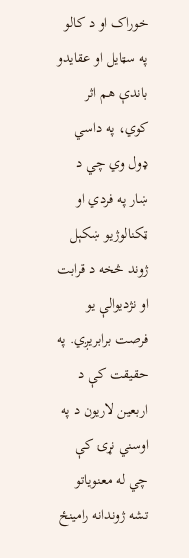خوراک او د کالو په سټایل او عقایدو باندې هم اثر کوي، په داسي ډول وي چي د ښار په فردي او ټکنالوژیو ښکېل ژوند څخه د قرابت او نژدیوالې یو فرصت برابریږي. په حقیقت کې د اربعین لاریون د په اوسني نړۍ کې چي له معنویاتو تشه ژوندانه رامینځ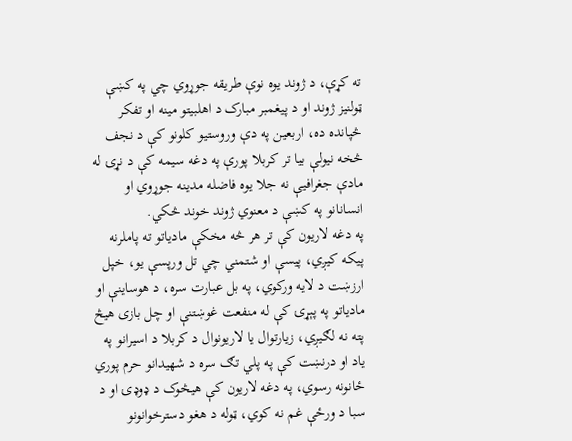ته کړې، د ژوند یوه نوې طریقه جوړوي چي په کښې ټولنیز ژوند او د پیغمبر مبارک د اهلبیتو مینه او تفکر څپانده ده، اربعین په دې وروستیو کلونو کې د نجف څخه نیولې بیا تر کربلا پورې په دغه سیمه کې د نړۍ له مادې جغرافیې نه جلا یوه فاضله مدینه جوړوي او انسانانو په کښې د معنوي ژوند خوند څکي.
په دغه لاریون کې تر هر څه مخکې مادیاتو ته پاملرنه پیکه کیږي، پیسې او شتمني چي تل ورپسې یو، خپل ارزښت د لایه ورکوي، په بل عبارت سره، د هوساینې او مادیاتو په پېړۍ کې له منفعت غوښتنې او چل بازی هیڅ پته نه لګیږي، زیارتوال یا لاریونوال د کربلا د اسیرانو په یاد او درنښت کې په پلي تګ سره د شهیدانو حرم پوري ځانونه رسوي، په دغه لاریون کې هیڅوک د ډوډۍ او د سبا د ورځې غم نه کوي، ټوله د هغو دسترخوانونو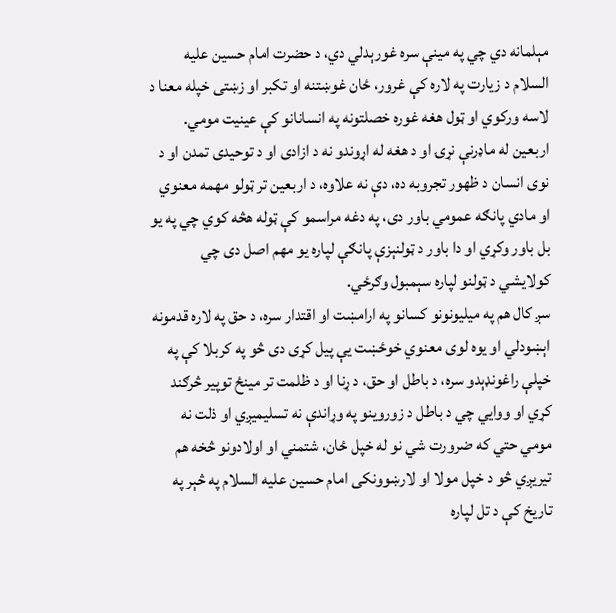مېلمانه دي چي په مینې سره غورېدلي دي، د حضرت امام حسین علیه السلام د زیارت په لاره کې غرور، ځان غوښتنه او تکبر او زښتی خپله معنا د لاسه ورکوي او ټول هغه غوره خصلتونه په انسانانو کې عینیت مومي.
اربعین له ماډرنې نړۍ او د هغه له اړوندو نه د ازادی او د توحیدی تمدن او د نوی انسان د ظهور تجروبه ده، دې نه علاوه، د اربعین تر ټولو مهمه معنوي او مادي پانګه عمومي باور دی، په دغه مراسمو کې ټوله هڅه کوي چي په یو بل باور وکړي او دا باور د ټولنېزې پانګې لپاره یو مهم اصل دی چي کولایشي د ټولنو لپاره سېمبول وګرځي.
سږ کال هم په میلیونونو کسانو په ارامښت او اقتدار سره، د حق په لاره قدمونه اېښودلي او یوه لوی معنوي خوځښت یې پیل کړی دی څو په کربلا کې په خپلې راغونډېدو سره، د باطل او حق، د ړنا او د ظلمت تر مینځ توپیر څرګند کړي او ووایي چي د باطل د زوروینو په وړاندې نه تسلیمیږي او ذلت نه مومي حتي که ضرورت شي نو له خپل ځان، شتمني او اولادونو څخه هم تیریږي څو د خپل مولا او لارښوونکی امام حسین علیه السلام په څېر په تاریخ کې د تل لپاره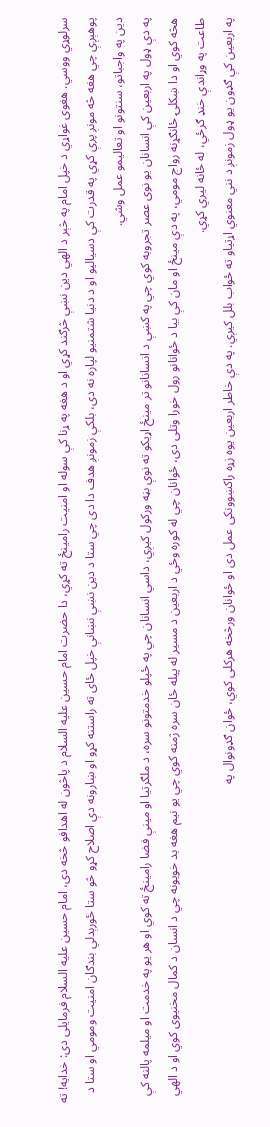سرلوړي ووسي. هغوی غواړي د خپل امام په څېر د الهي دین نښې څرګند کړي او د هغه په ړنا کې سوله او امنیت رامینځ ته کړي، دا حضرت امام حسین علیه السلام د پاڅون له اهدافو څخه دی، امام حسین علیه السلام فرمایلی دی: خدایه! ته پوهېږې چي هغه څه مونږ پرې کړي په قدرت کې دسیالیو او د دنیا شتمنیو لپاره نه دی، بلکې زمونږ هدف دا دی چي ستا د دین نښې نښانې خپل ځای ته راستنه کړو او ښارونه دې اصلاح کړو څو ستا ځورېدلي بندګان امنیت ومومي او ستا د دین په واجباتو، سنتونو او تعالیمو عمل وشي.
په دې ډول په اربعین کې انسانان یو نوی عصر تجروبه کوي چي په کښې د انسانانو تر مینځ اړیکو ته نوې بڼه ورکول کیږي، داسي انسانان چي په ځپلو خدمتونو سره، د ملګرتیا او مینې فضا رامینځ ته کوي او هر یو په خدمت او میلمه پالنه کې هڅه کوي او دا ښکلۍ ځانګړنه رواج مومي، په دې مینځ او مان کې بیا د ځوانانو رول خورا وتلی دی، ځوانان چي له کوره وځي د اربعین د مسیر له پیله ځان سره ژمنه کوي چي یو نیم هغه بد خویونه چي د انسان د کمال مخنیوی کوي او د الهي طاعت په وړاندې خنډ ګرځي، له ځانه لیري کړي.
په اربعین کې ګډون یو ډول زمونږ د نني معنوي اړتیاو ته ځواب بلل کیږي. په دې خاطر اربعین یوه زړه راکښوونکی عمل دی او ځوانان ورڅخه هرکلی کوي، ځوان ګډونوال په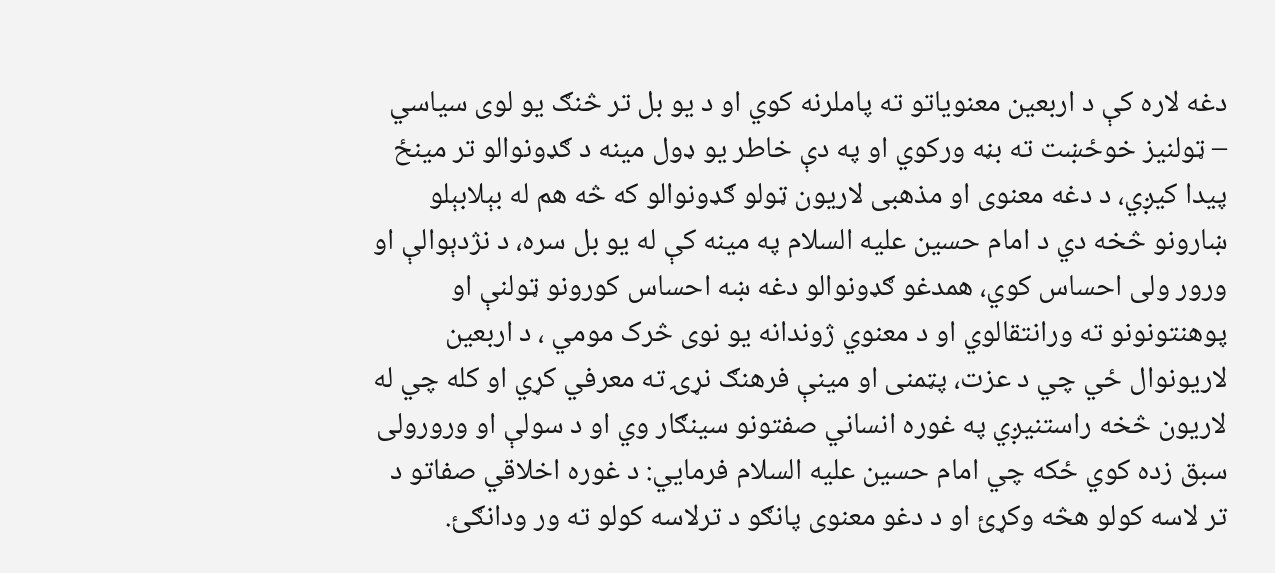دغه لاره کې د اربعین معنوياتو ته پاملرنه کوي او د یو بل تر څنګ یو لوی سیاسي – ټولنیز خوځښت ته بڼه ورکوي او په دې خاطر یو ډول مینه د ګډونوالو تر مینځ پیدا کیږي، د دغه معنوی او مذهبی لاریون ټولو ګډونوالو که څه هم له بېلابېلو ښارونو څخه دي د امام حسین علیه السلام په مینه کې له یو بل سره، د نژدېوالې او ورور ولی احساس کوي، همدغو ګډونوالو دغه ښه احساس کورونو ټولنې او پوهنتونونو ته ورانتقالوي او د معنوي ژوندانه یو نوی څرک مومي ، د اربعین لاریونوال ځي چي د عزت، پټمنی او مینې فرهنګ نړۍ ته معرفي کړي او کله چي له لاریون څخه راستنیږي په غوره انساني صفتونو سینګار وي او د سولې او ورورولی سبق زده کوي ځکه چي امام حسین علیه السلام فرمایي: د غوره اخلاقي صفاتو د تر لاسه کولو هڅه وکړئ او د دغو معنوی پانګو د ترلاسه کولو ته ور ودانګئ.